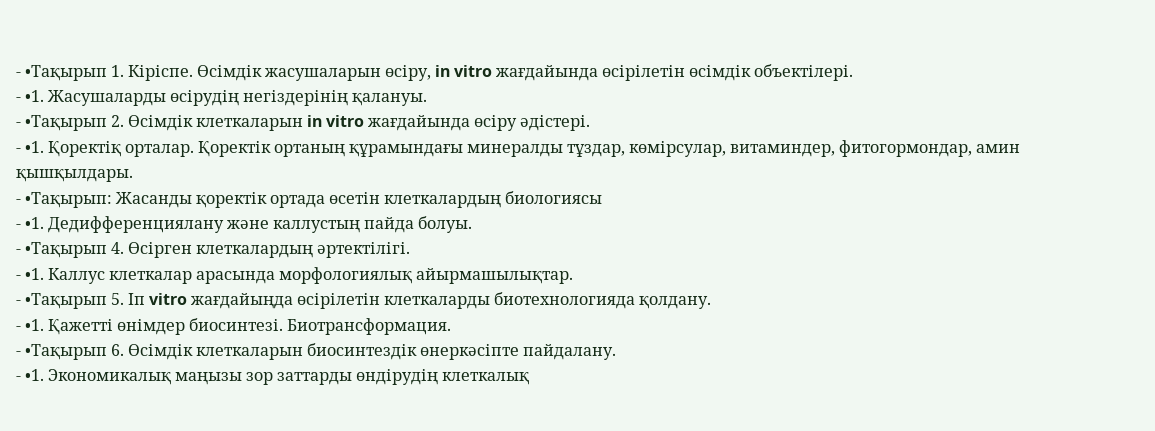- •Тақырып 1. Кіріспе. Өсімдік жасушаларын өсіру, in vitro жағдайында өсірілетін өсімдік объектілері.
- •1. Жасушаларды өсірудің негіздерінің қалануы.
- •Тақырып 2. Өсімдік клеткаларын in vitro жағдайында өсіру әдістері.
- •1. Қоректіқ орталар. Қоректік ортаның құрамындағы минералды тұздар, көмірсулар, витаминдер, фитогормондар, амин қышқылдары.
- •Тақырып: Жасанды қоректік ортада өсетін клеткалардың биологиясы
- •1. Дедифференциялану және каллустың пайда болуы.
- •Тақырып 4. Өсірген клеткалардың әртектілігі.
- •1. Каллус клеткалар арасында морфологиялық айырмашылықтар.
- •Тақырып 5. Іп vitro жағдайыңда өсірілетін клеткаларды биотехнологияда қолдану.
- •1. Қажетті өнімдер биосинтезі. Биотрансформация.
- •Тақырып 6. Өсімдік клеткаларын биосинтездік өнеркәсіпте пайдалану.
- •1. Экономикалық маңызы зор заттарды өндірудің клеткалық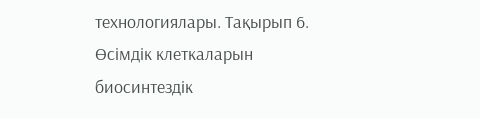технологиялары. Тақырып 6. Өсімдік клеткаларын биосинтездік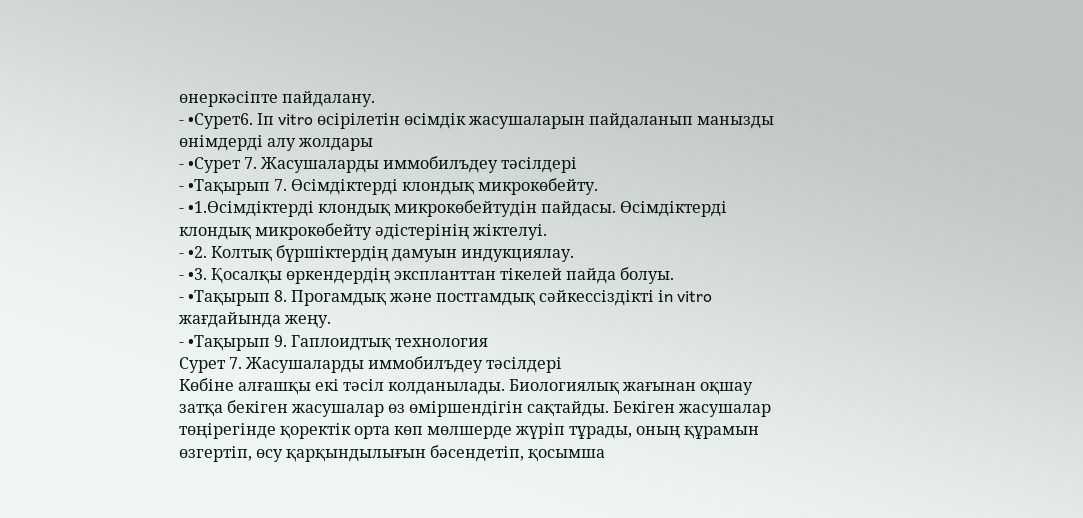өнеркәсіпте пайдалану.
- •Сурет6. Іп vitro өсірілетін өсімдік жасушаларын пайдаланып манызды өнімдерді алу жолдары
- •Сурет 7. Жасушаларды иммобилъдеу тәсілдері
- •Тақырып 7. Өсімдіктерді клондық микрокөбейту.
- •1.Өсімдіктерді клондық микрокөбейтудін пайдасы. Өсімдіктерді клондық микрокөбейту әдістерінің жіктелуі.
- •2. Колтық бүршіктердің дамуын индукциялау.
- •3. Қосалқы өркендердің экспланттан тікелей пайда болуы.
- •Тақырып 8. Прогамдық және постгамдық сәйкессіздікті іn vitro жағдайында жеңу.
- •Тақырып 9. Гаплоидтық технология
Сурет 7. Жасушаларды иммобилъдеу тәсілдері
Көбіне алғашқы екі тәсіл колданылады. Биологиялық жағынан оқшау затқа бекіген жасушалар өз өміршендігін сақтайды. Бекіген жасушалар төңірегінде қоректік орта көп мөлшерде жүріп тұрады, оның құрамын өзгертіп, өсу қарқындылығын бәсендетіп, қосымша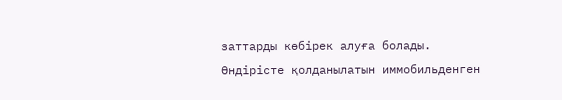заттарды көбірек алуға болады.
Өндірісте қолданылатын иммобильденген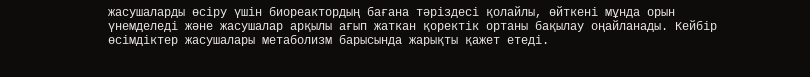жасушаларды өсіру үшін биореактордың бағана тәріздесі қолайлы, өйткені мұнда орын үнемделеді және жасушалар арқылы ағып жаткан қоректік ортаны бақылау оңайланады. Кейбір өсімдіктер жасушалары метаболизм барысында жарықты қажет етеді.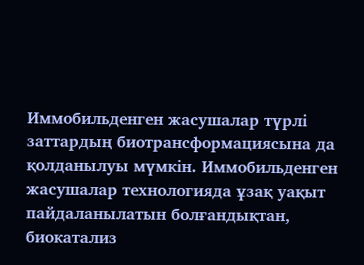Иммобильденген жасушалар түрлі заттардың биотрансформациясына да қолданылуы мүмкін. Иммобильденген жасушалар технологияда ұзақ уақыт пайдаланылатын болғандықтан, биокатализ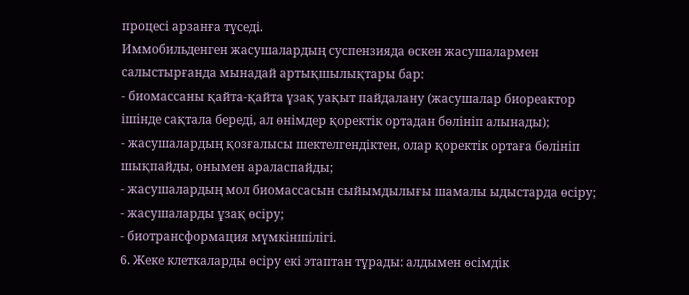процесі арзанға түседі.
Иммобильденген жасушалардың суспензияда өскен жасушалармен салыстырғанда мынадай артықшылықтары бар:
- биомассаны қайта-қайта ұзақ уақыт пайдалану (жасушалар биореактор ішінде сақтала береді, ал өнімдер қоректік ортадан бөлініп алынады);
- жасушалардың қозғалысы шектелгендіктен, олар қоректік ортаға бөлініп шықпайды, онымен араласпайды;
- жасушалардың мол биомассасын сыйымдылығы шамалы ыдыстарда өсіру;
- жасушаларды ұзақ өсіру;
- биотрансформация мүмкіншілігі.
6. Жеке клеткаларды өсіру екі этаптан тұрады: алдымен өсімдік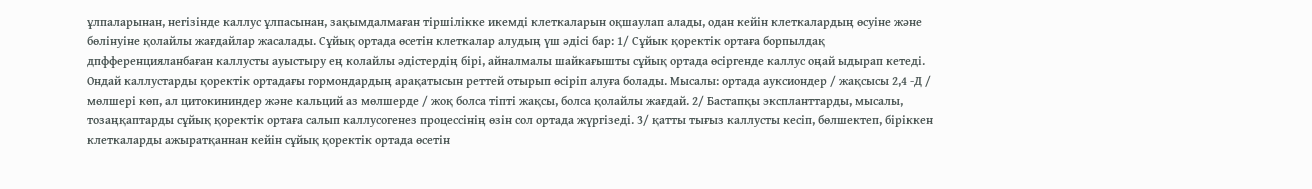ұлпаларынан, негізінде каллус ұлпасынан, зақымдалмаған тіршілікке икемді клеткаларын оқшаулап алады, одан кейін клеткалардың өсуіне және бөлінуіне қолайлы жағдайлар жасалады. Сұйық ортада өсетін клеткалар алудың үш әдісі бар: 1/ Сұйык қоректік ортаға борпылдақ дпфференцияланбаған каллусты ауыстыру ең колайлы әдістердің бірі, айналмалы шайкағышты сұйық ортада өсіргенде каллус оңай ыдырап кетеді. Ондай каллустарды қоректік ортадағы гормондардың арақатысын реттей отырып өсіріп алуға болады. Мысалы: ортада ауксиондер / жақсысы 2,4 -Д / мөлшері көп, ал цитокининдер және кальций аз мөлшерде / жоқ болса тіпті жақсы, болса қолайлы жағдай. 2/ Бастапқы экспланттарды, мысалы, тозаңқаптарды сұйық қоректік ортаға салып каллусогенез процессінің өзін сол ортада жүргізеді. 3/ қатты тығыз каллусты кесіп, бөлшектеп, біріккен клеткаларды ажыратқаннан кейін сұйық қоректік ортада өсетін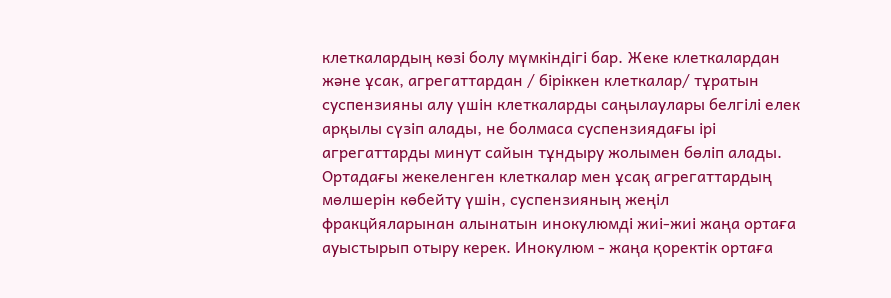клеткалардың көзі болу мүмкіндігі бар. Жеке клеткалардан және ұсак, агрегаттардан / біріккен клеткалар/ тұратын суспензияны алу үшін клеткаларды саңылаулары белгілі елек арқылы сүзіп алады, не болмаса суспензиядағы ірі агрегаттарды минут сайын тұндыру жолымен бөліп алады. Ортадағы жекеленген клеткалар мен ұсақ агрегаттардың мөлшерін көбейту үшін, суспензияның жеңіл фракцйяларынан алынатын инокулюмді жиі-жиі жаңа ортаға ауыстырып отыру керек. Инокулюм - жаңа қоректік ортаға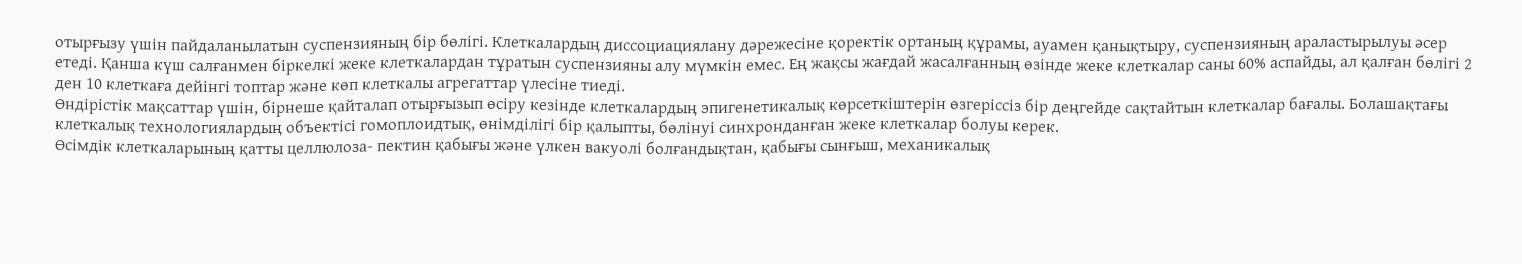отырғызу үшін пайдаланылатын суспензияның бір бөлігі. Клеткалардың диссоциациялану дәрежесіне қоректік ортаның құрамы, ауамен қанықтыру, суспензияның араластырылуы әсер етеді. Қанша күш салғанмен біркелкі жеке клеткалардан тұратын суспензияны алу мүмкін емес. Ең жақсы жағдай жасалғанның өзінде жеке клеткалар саны 60% аспайды, ал қалған бөлігі 2 ден 10 клеткаға дейінгі топтар және көп клеткалы агрегаттар үлесіне тиеді.
Өндірістік мақсаттар үшін, бірнеше қайталап отырғызып өсіру кезінде клеткалардың эпигенетикалық көрсеткіштерін өзгеріссіз бір деңгейде сақтайтын клеткалар бағалы. Болашақтағы клеткалық технологиялардың объектісі гомоплоидтық, өнімділігі бір қалыпты, бөлінуі синхронданған жеке клеткалар болуы керек.
Өсімдік клеткаларының қатты целлюлоза- пектин қабығы және үлкен вакуолі болғандықтан, қабығы сынғыш, механикалық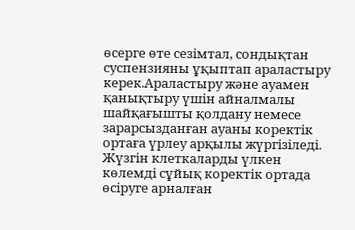өсерге өте сезімтал, сондықтан суспензияны ұқыптап араластыру керек.Араластыру және ауамен қанықтыру үшін айналмалы шайқағышты қолдану немесе зарарсызданған ауаны коректік ортаға үрлеу арқылы жүргізіледі.
Жүзгін клеткаларды үлкен көлемді сұйық коректік ортада өсіруге арналған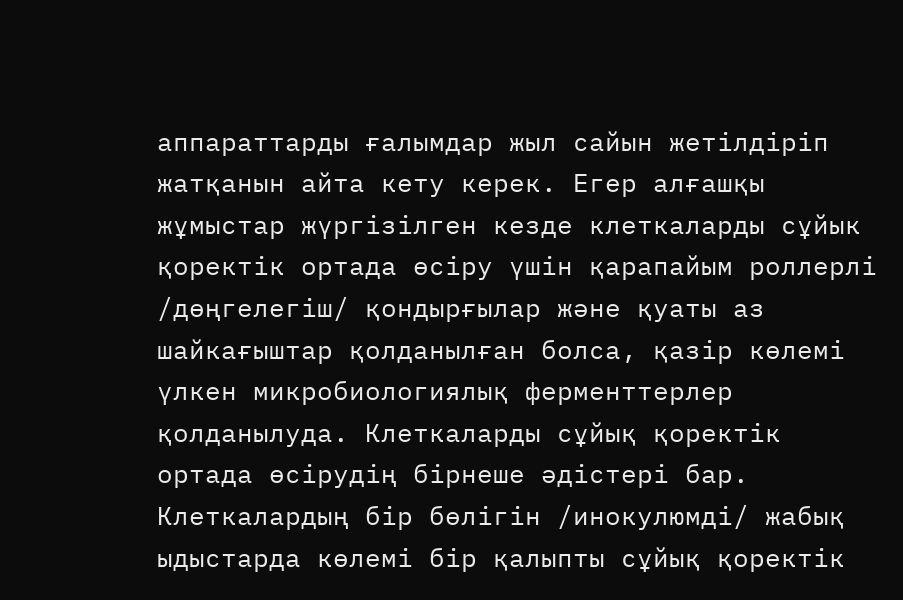аппараттарды ғалымдар жыл сайын жетілдіріп жатқанын айта кету керек. Егер алғашқы жұмыстар жүргізілген кезде клеткаларды сұйык қоректік ортада өсіру үшін қарапайым роллерлі /дөңгелегіш/ қондырғылар және қуаты аз шайкағыштар қолданылған болса, қазір көлемі үлкен микробиологиялық ферменттерлер қолданылуда. Клеткаларды сұйық қоректік ортада өсірудің бірнеше әдістері бар.
Клеткалардың бір бөлігін /инокулюмді/ жабық ыдыстарда көлемі бір қалыпты сұйық қоректік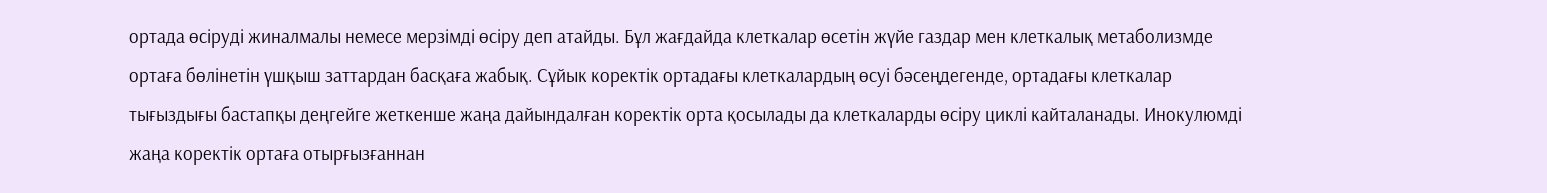ортада өсіруді жиналмалы немесе мерзімді өсіру деп атайды. Бұл жағдайда клеткалар өсетін жүйе газдар мен клеткалық метаболизмде ортаға бөлінетін үшқыш заттардан басқаға жабық. Сұйык коректік ортадағы клеткалардың өсуі бәсеңдегенде, ортадағы клеткалар тығыздығы бастапқы деңгейге жеткенше жаңа дайындалған коректік орта қосылады да клеткаларды өсіру циклі кайталанады. Инокулюмді жаңа коректік ортаға отырғызғаннан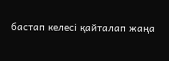бастап келесі қайталап жаңа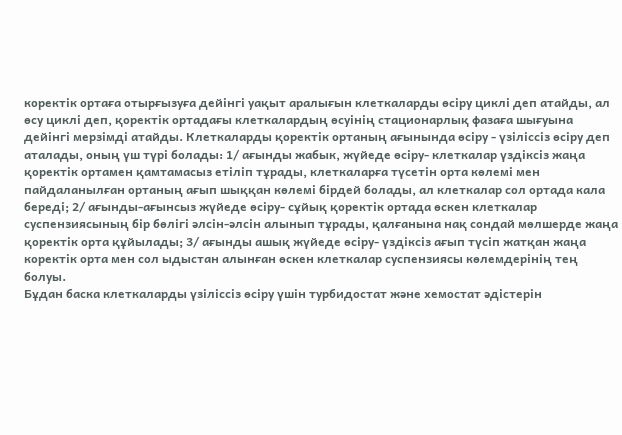коректік ортаға отырғызуға дейінгі уақыт аралығын клеткаларды өсіру циклі деп атайды, ал өсу циклі деп, қоректік ортадағы клеткалардың өсуінің стационарлық фазаға шығуына дейінгі мерзімді атайды. Клеткаларды қоректік ортаның ағынында өсіру - үзіліссіз өсіру деп аталады, оның үш түрі болады: 1/ ағынды жабык, жүйеде өсіру- клеткалар үздіксіз жаңа қоректік ортамен қамтамасыз етіліп тұрады, клеткаларға түсетін орта көлемі мен пайдаланылған ортаның ағып шыққан көлемі бірдей болады, ал клеткалар сол ортада кала береді; 2/ ағынды-ағынсыз жүйеде өсіру- сұйық қоректік ортада өскен клеткалар суспензиясының бір бөлігі әлсін-әлсін алынып тұрады, қалғанына нақ сондай мөлшерде жаңа қоректік орта құйылады; 3/ ағынды ашық жүйеде өсіру- үздіксіз ағып түсіп жатқан жаңа коректік орта мен сол ыдыстан алынған өскен клеткалар суспензиясы көлемдерінің тең болуы.
Бұдан баска клеткаларды үзіліссіз өсіру үшін турбидостат және хемостат әдістерін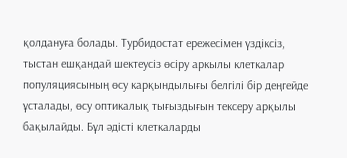қолдануға болады. Турбидостат ережесімен үздіксіз, тыстан ешқандай шектеусіз өсіру аркылы клеткалар популяциясының өсу карқындылығы белгілі бір деңгейде ұсталады, өсу оптикалық тығыздығын тексеру арқылы бақылайды. Бұл әдісті клеткаларды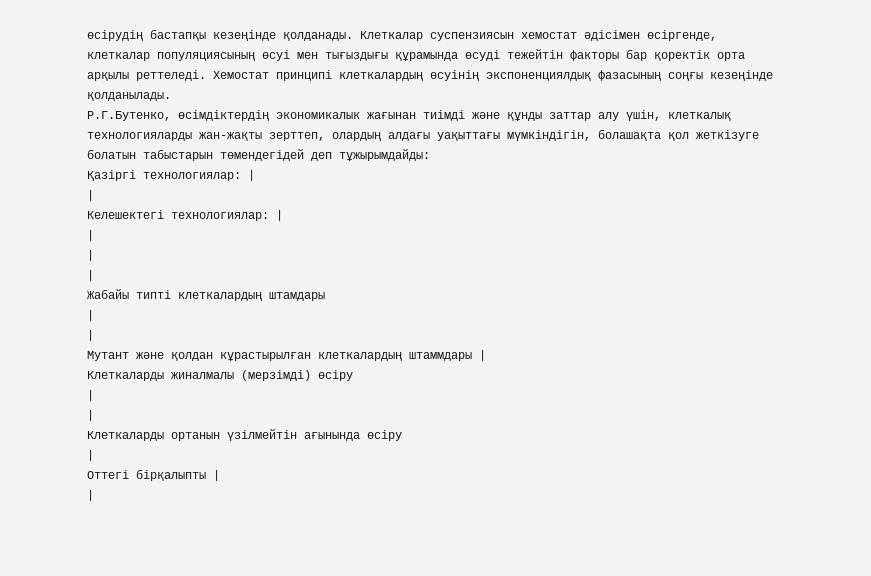өсірудің бастапқы кезеңінде қолданады. Клеткалар суспензиясын хемостат әдісімен өсіргенде, клеткалар популяциясының өсуі мен тығыздығы құрамында өсуді тежейтін факторы бар қоректік орта арқылы реттеледі. Хемостат принципі клеткалардың өсуінің экспоненциялдық фазасының соңғы кезеңінде қолданылады.
Р.Г.Бутенко, өсімдіктердің экономикалык жағынан тиімді және құнды заттар алу үшін, клеткалық технологияларды жан-жақты зерттеп, олардың алдағы уақыттағы мүмкіндігін, болашақта қол жеткізуге болатын табыстарын төмендегідей деп тұжырымдайды:
Қазіргі технологиялар: |
|
Келешектегі технологиялар: |
|
|
|
Жабайы типті клеткалардың штамдары
|
|
Мутант және қолдан кұрастырылған клеткалардың штаммдары |
Клеткаларды жиналмалы (мерзімді) өсіру
|
|
Клеткаларды ортанын үзілмейтін ағынында өсіру
|
Оттегі бірқалыпты |
|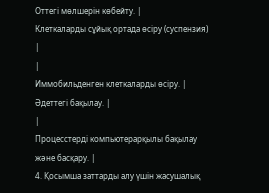Оттегі мөлшерін көбейту. |
Клеткаларды сұйық ортада өсіру (суспензия)
|
|
Иммобильденген клеткаларды өсіру. |
Әдеттегі бақылау. |
|
Процесстерді компьютерарқылы бақылау және басқару. |
4. Қосымша заттарды алу үшін жасушалық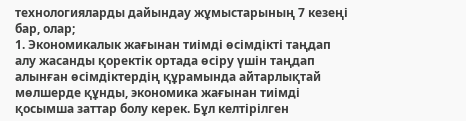технологияларды дайындау жұмыстарының 7 кезеңі бар, олар;
1. Экономикалык жағынан тиімді өсімдікті таңдап алу жасанды қоректік ортада өсіру үшін таңдап алынған өсімдіктердің құрамында айтарлықтай мөлшерде құнды, экономика жағынан тиімді қосымша заттар болу керек. Бұл келтірілген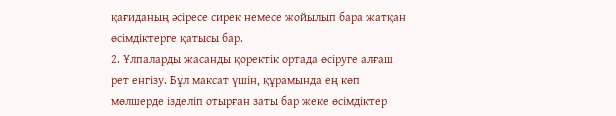қағиданың әсіресе сирек немесе жойылып бара жатқан өсімдіктерге қатысы бар.
2. Ұлпаларды жасанды қоректік ортада өсіруге алғаш рет енгізу. Бұл максат үшін, құрамында ең көп мөлшерде ізделіп отырған заты бар жеке өсімдіктер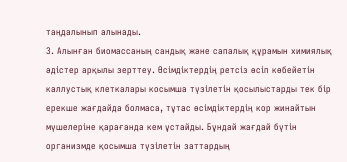таңдалынып алынады.
3. Алынған биомассаның сандық және сапалық құрамын химиялық әдістер арқылы зерттеу. Өсімдіктердің ретсіз өсіп көбейетін каллустық клеткалары косымша түзілетін қосылыстарды тек бір ерекше жағдайда болмаса, тұтас өсімдіктердің кор жинайтын мүшелеріне қарағанда кем ұстайды. Бұндай жағдай бүтін организмде қосымша түзілетін заттардың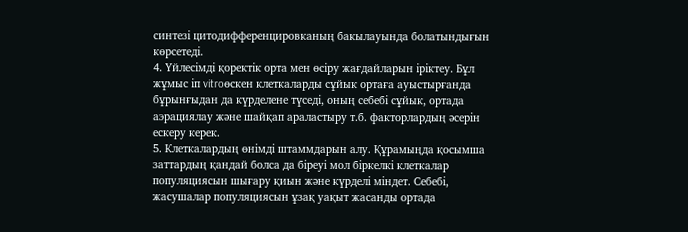синтезі цитодифференцировканың бакылауында болатындығын көрсетеді.
4. Үйлесімді қоректік орта мен өсіру жағдайларын іріктеу. Бұл жұмыс іп vitroөскен клеткаларды сұйык ортаға ауыстырғанда бұрынғыдан да күрделене түседі, оның себебі сұйык, ортада аэрациялау және шайқап араластыру т.б. факторлардың әсерін ескеру керек.
5. Клеткалардың өнімді штаммдарын алу. Құрамыңда қосымша заттардың қандай болса да біреуі мол біркелкі клеткалар популяциясын шығару қиын және күрделі міндет. Себебі, жасушалар популяциясын ұзақ уақыт жасанды ортада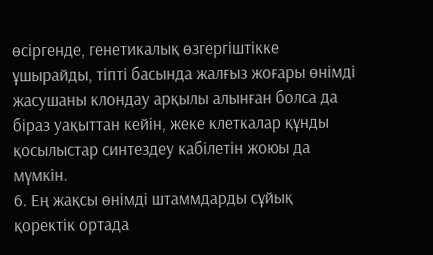өсіргенде, генетикалық өзгергіштікке ұшырайды, тіпті басында жалғыз жоғары өнімді жасушаны клондау арқылы алынған болса да біраз уақыттан кейін, жеке клеткалар құнды қосылыстар синтездеу кабілетін жоюы да мүмкін.
6. Ең жақсы өнімді штаммдарды сұйық қоректік ортада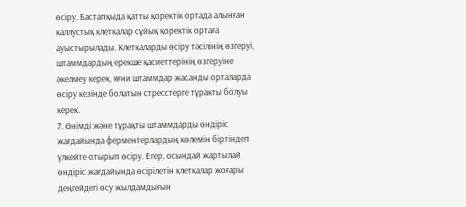өсіру. Бастапқыда қатты қоректік ортада алынған каллустық клеткалар сұйық қоректік ортаға ауыстырылады. Клеткаларды өсіру тәсілінің өзгеруі, штаммдардың ерекше қасиеттерінің өзгеруіне әкелмеу керек, яғни штаммдар жасанды орталарда өсіру кезінде болатын стресстерге тұракты болуы керек.
7. Өнімді және тұрақты штаммдарды өндіріс жағдайында ферментерлардың көлемін біртіндеп үлкейте отырып өсіру. Егер, осындай жартылай өндіріс жағдайында өсірілетін клеткалар жоғары деңгейдегі өсу жылдамдығын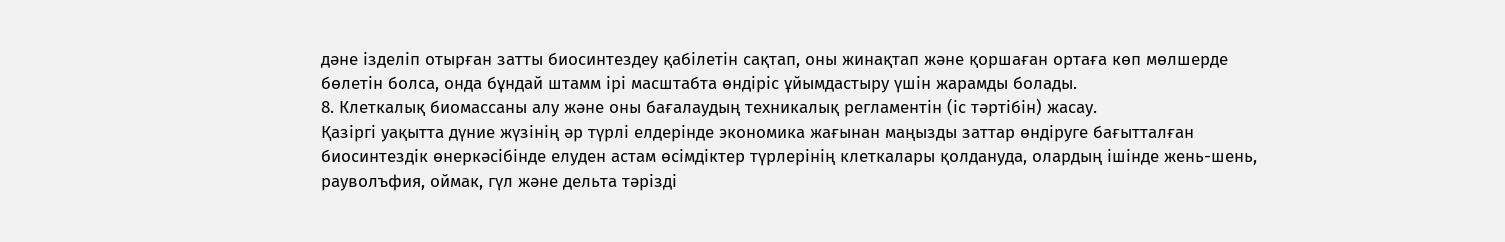дәне ізделіп отырған затты биосинтездеу қабілетін сақтап, оны жинақтап және қоршаған ортаға көп мөлшерде бөлетін болса, онда бұндай штамм ірі масштабта өндіріс ұйымдастыру үшін жарамды болады.
8. Клеткалық биомассаны алу және оны бағалаудың техникалық регламентін (іс тәртібін) жасау.
Қазіргі уақытта дүние жүзінің әр түрлі елдерінде экономика жағынан маңызды заттар өндіруге бағытталған биосинтездік өнеркәсібінде елуден астам өсімдіктер түрлерінің клеткалары қолдануда, олардың ішінде жень-шень, рауволъфия, оймак, гүл және дельта тәрізді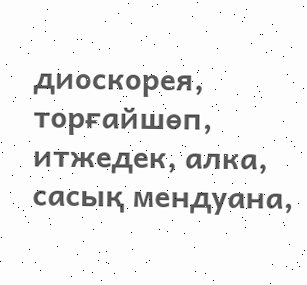диоскорея, торғайшөп, итжедек, алка, сасық мендуана,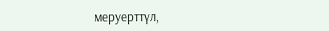меруерттүл,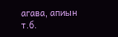агава, апиын т.б.